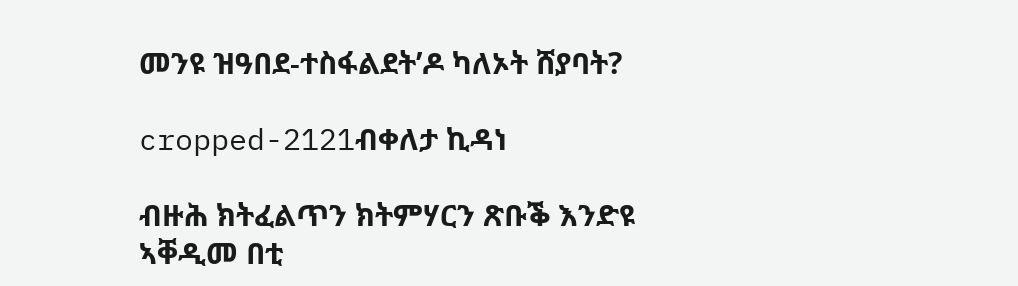መንዩ ዝዓበደ-ተስፋልደት’ዶ ካለኦት ሸያባት?

cropped-2121ብቀለታ ኪዳነ

ብዙሕ ክትፈልጥን ክትምሃርን ጽቡቕ እንድዩ ኣቐዲመ በቲ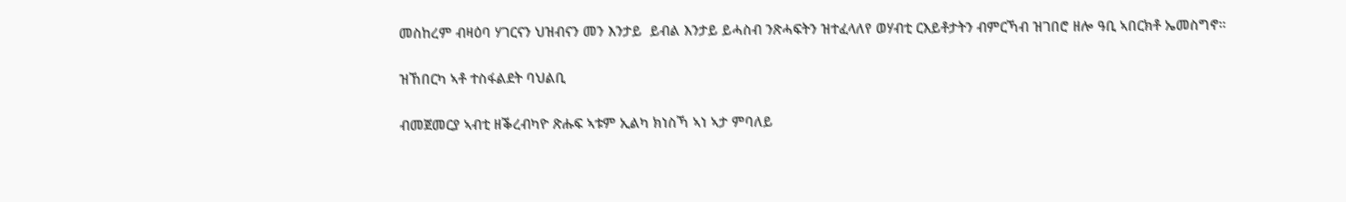መስከረም ብዛዕባ ሃገርናን ህዝብናን መን እንታይ  ይብል እንታይ ይሓስብ ንጽሓፍትን ዝተፈላለየ ወሃብቲ ርእይቶታትን ብምርኻብ ዝገበሮ ዘሎ ዓቢ ኣበርክቶ ኤመስግኖ።

ዝኸበርካ ኣቶ ተስፋልደት ባህልቢ

ብመጀመርያ ኣብቲ ዘቕረብካዮ ጽሑፍ ኣቱም ኢልካ ክነስኻ ኣነ ኣታ ምባለይ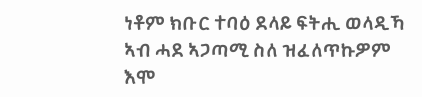ነቶም ክቡር ተባዕ ደላይ ፍትሒ ወላዲኻ ኣብ ሓደ ኣጋጣሚ ስለ ዝፈለጥኩዎም  እሞ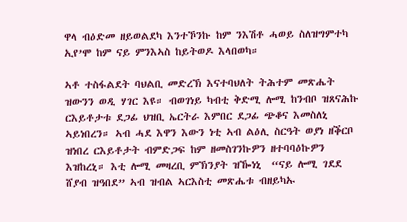ዋላ ብዕድመ ዘይወልደካ እንተኾንኩ ከም ንእሽቶ ሓወይ ስለዝግምተካ  ኢየ’ሞ ከም ናይ ምንእኣስ ከይትወዶ እላበወካ።

ኣቶ ተስፋልደት ባህልቢ መድረኽ እናተባህለት ትሕተም መጽሔት ዝውንን ወዲ ሃገር እዩ። ብወገነይ ካብቲ ቅድሚ ሎሚ ከንብቦ ዝጸናሕኩ ርእይቶታቱ ደጋፊ ህዝቢ ኤርትራ እምበር ደጋፊ ጭቆና እመስለኒ ኣይነበረን። ኣብ ሓደ እዋን እውን ነቲ ኣብ ልዕሊ ስርዓት ወያነ ዘቕርቦ ዝነበረ ርእይቶታት ብምድጋፍ ከም ዘመስገንኩዎን ዘተባባዕኩዎን እዝከረኒ። እቲ ሎሚ መዛረቢ ምኽንያት ዝዀነኒ  “ናይ ሎሚ ገደደ ሸያብ ዝዓበደ” ኣብ ዝብል ኣርእስቲ መጽሔቱ ብዘይካኡ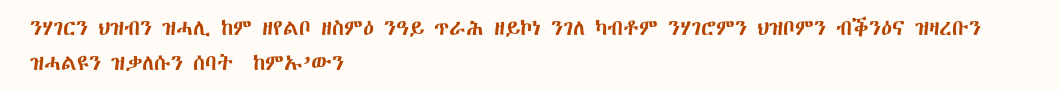ንሃገርን ህዝብን ዝሓሊ ከም ዘየልቦ ዘስምዕ ንዓይ ጥራሕ ዘይኮነ ንገለ ካብቶም ንሃገሮምን ህዝቦምን ብቕንዕና ዝዛረቡን ዝሓልዩን ዝቃለሱን ሰባት  ከምኡ’ውን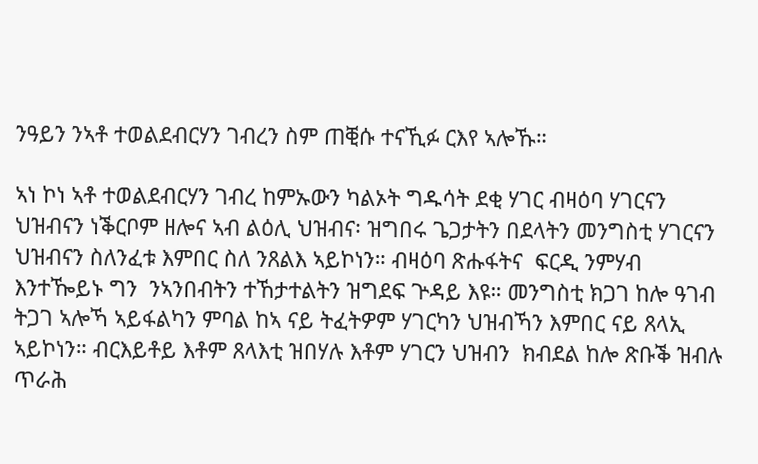ንዓይን ንኣቶ ተወልደብርሃን ገብረን ስም ጠቒሱ ተናኺፉ ርእየ ኣሎኹ።

ኣነ ኮነ ኣቶ ተወልደብርሃን ገብረ ከምኡውን ካልኦት ግዱሳት ደቂ ሃገር ብዛዕባ ሃገርናን ህዝብናን ነቕርቦም ዘሎና ኣብ ልዕሊ ህዝብና፡ ዝግበሩ ጌጋታትን በደላትን መንግስቲ ሃገርናን ህዝብናን ስለንፈቱ እምበር ስለ ንጸልእ ኣይኮነን። ብዛዕባ ጽሑፋትና  ፍርዲ ንምሃብ እንተዀይኑ ግን  ንኣንበብትን ተኸታተልትን ዝግደፍ ጕዳይ እዩ። መንግስቲ ክጋገ ከሎ ዓገብ ትጋገ ኣሎኻ ኣይፋልካን ምባል ከኣ ናይ ትፈትዎም ሃገርካን ህዝብኻን እምበር ናይ ጸላኢ ኣይኮነን። ብርእይቶይ እቶም ጸላእቲ ዝበሃሉ እቶም ሃገርን ህዝብን  ክብደል ከሎ ጽቡቕ ዝብሉ ጥራሕ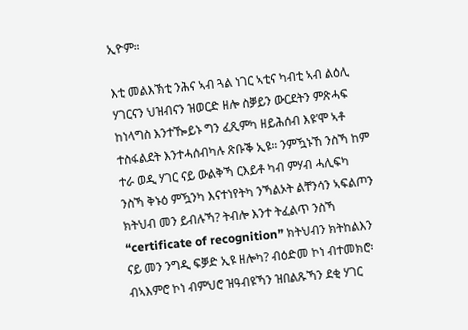ኢዮም።

እቲ መልእኽቲ ንሕና ኣብ ጓል ነገር ኣቲና ካብቲ ኣብ ልዕሊ ሃገርናን ህዝብናን ዝወርድ ዘሎ ስቓይን ውርደትን ምጽሓፍ ከነላግስ እንተዀይኑ ግን ፈጺምካ ዘይሕሰብ እዩ’ሞ ኣቶ ተስፋልደት እንተሓሰብካሉ ጽቡቕ ኢዩ። ንምዃኑኸ ንስኻ ከም ተራ ወዲ ሃገር ናይ ውልቅኻ ርእይቶ ካብ ምሃብ ሓሊፍካ  ንስኻ ቅኑዕ ምዃንካ እናተነየትካ ንኻልኦት ልቸንሳን ኣፍልጦን ክትህብ መን ይብሉኻ? ትብሎ እንተ ትፈልጥ ንስኻ “certificate of recognition” ክትህብን ክትከልእን ናይ መን ንግዲ ፍቓድ ኢዩ ዘሎካ? ብዕድመ ኮነ ብተመክሮ፡ ብኣእምሮ ኮነ ብምህሮ ዝዓብዩኻን ዝበልጹኻን ደቂ ሃገር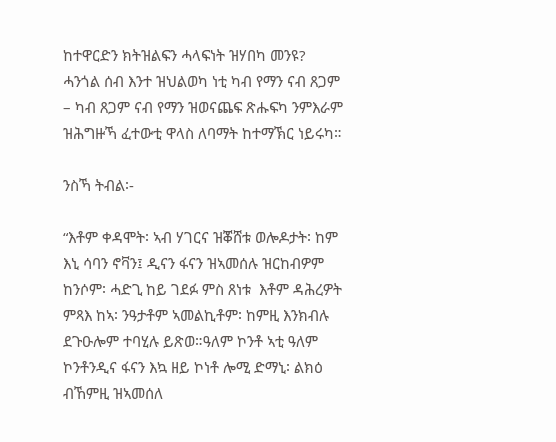ከተዋርድን ክትዝልፍን ሓላፍነት ዝሃበካ መንዩ?  ሓንጎል ሰብ እንተ ዝህልወካ ነቲ ካብ የማን ናብ ጸጋም – ካብ ጸጋም ናብ የማን ዝወናጨፍ ጽሑፍካ ንምእራም ዝሕግዙኻ ፈተውቲ ዋላስ ለባማት ከተማኽር ነይሩካ።

ንስኻ ትብል፡-

“እቶም ቀዳሞት፡ ኣብ ሃገርና ዝቖሸቱ ወሎዶታት፡ ከም እኒ ሳባን ኖቫን፤ ዲናን ፋናን ዝኣመሰሉ ዝርከብዎም ከንሶም፡ ሓድጊ ከይ ገደፉ ምስ ጸነቱ  እቶም ዳሕረዎት ምጻእ ከኣ፡ ንዓታቶም ኣመልኪቶም፡ ከምዚ እንክብሉ ደጉዑሎም ተባሂሉ ይጽወ።ዓለም ኮንቶ ኣቲ ዓለም ኮንቶንዲና ፋናን እኳ ዘይ ኮነቶ ሎሚ ድማኒ፡ ልክዕ ብኸምዚ ዝኣመሰለ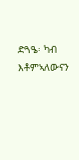ድጓዔ፡ ካብ እቶምኣለውናን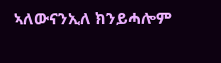ኣለውናንኢለ ክንይሓሎም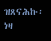ዝጸናሕኩ፡ ነዛ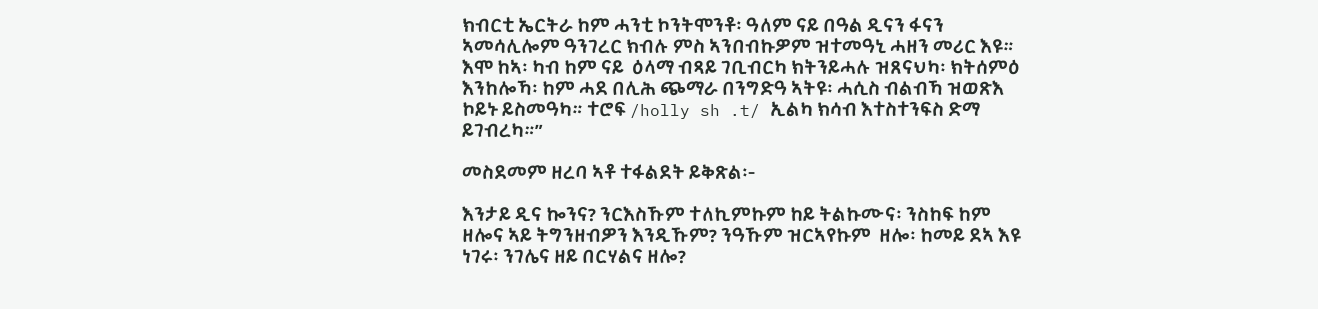ክብርቲ ኤርትራ ከም ሓንቲ ኮንትሞንቶ፡ ዓለም ናይ በዓል ዲናን ፋናን ኣመሳሊሎም ዓንገረር ክብሉ ምስ ኣንበብኩዎም ዝተመዓኒ ሓዘን መሪር እዩ። እሞ ከኣ፡ ካብ ከም ናይ  ዕላማ ብጻይ ገቢብርካ ክትንይሓሉ ዝጸናህካ፡ ክትሰምዕ እንከሎኻ፡ ከም ሓደ በሊሕ ጭማራ በንግድዓ ኣትዩ፡ ሓሲስ ብልብኻ ዝወጽእ ኮይኑ ይስመዓካ። ተሮፍ /holly sh .t/ ኢልካ ክሳብ እተስተንፍስ ድማ ይገብረካ።”

መስደመም ዘረባ ኣቶ ተፋልደት ይቅጽል፡-

እንታይ ዲና ኰንና? ንርእስኹም ተለኪምኩም ከይ ትልኩሙና፡ ንስከፍ ከም ዘሎና ኣይ ትግንዘብዎን እንዲኹም? ንዓኹም ዝርኣየኩም  ዘሎ፡ ከመይ ደኣ እዩ ነገሩ፡ ንገሌና ዘይ በርሃልና ዘሎ?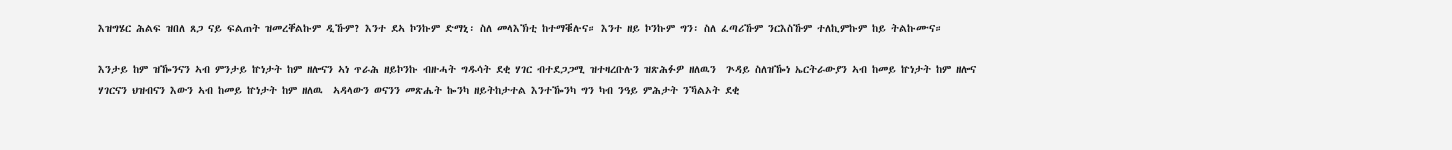እዝግሄር ሕልፍ ዝበለ ጸጋ ናይ ፍልጠት ዝመረቐልኩም ዲኹም? እንተ ደኣ ኮንኩም ድማኒ፡ ስለ መላእኽቲ ከተማቑሉና። እንተ ዘይ ኮንኩም ግን፡ ስለ ፈጣሪኹም ንርእስኹም ተለኪምኩም ከይ ትልኩሙና።

እንታይ ከም ዝዀንናን ኣብ ምንታይ ኵነታት ከም ዘሎናን ኣነ ጥራሕ ዘይኮንኩ ብዙሓት ግዱሳት ደቂ ሃገር ብተደጋጋሚ ዝተዛረቡሉን ዝጽሕፉዎ ዘለዉን  ጕዳይ ስለዝዀነ ኤርትራውያን ኣብ ከመይ ኵነታት ከም ዘሎና ሃገርናን ህዝብናን እውን ኣብ ከመይ ኵነታት ከም ዘለዉ  ኣዳላውን ወናንን መጽሔት ኰንካ ዘይትከታተል እንተዀንካ ግን ካብ ንዓይ ምሕታት ንኻልኦት ደቂ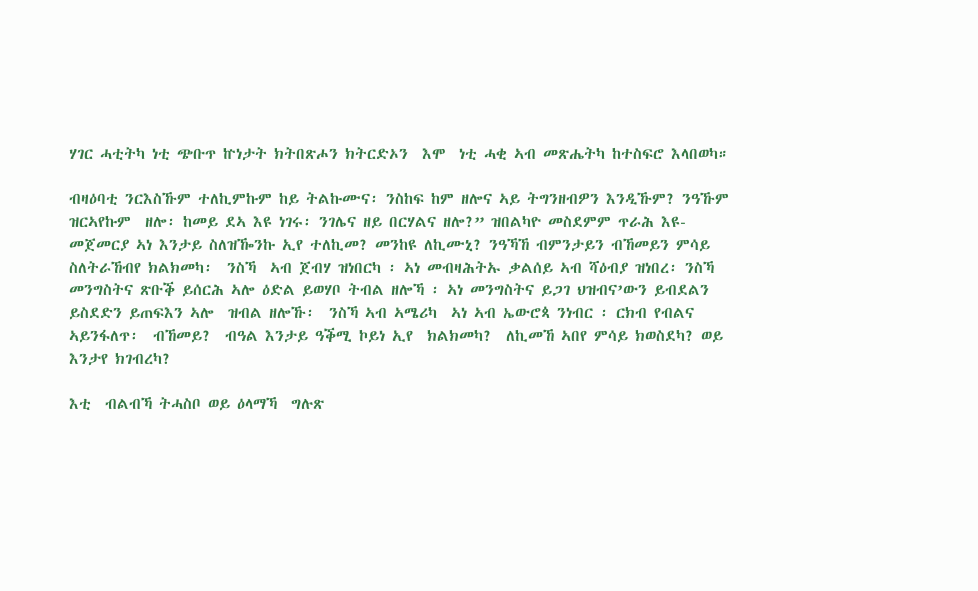ሃገር ሓቲትካ ነቲ ጭቡጥ ኵነታት ክትበጽሖን ክትርድኦን  እሞ  ነቲ ሓቂ ኣብ መጽሔትካ ከተስፍሮ እላበወካ።

ብዛዕባቲ ንርእስኹም ተለኪምኩም ከይ ትልኩሙና፡ ንስከፍ ከም ዘሎና ኣይ ትግንዘብዎን እንዲኹም? ንዓኹም ዝርኣየኩም  ዘሎ፡ ከመይ ደኣ እዩ ነገሩ፡ ንገሌና ዘይ በርሃልና ዘሎ?” ዝበልካዮ መስደምም ጥራሕ እዩ- መጀመርያ ኣነ እንታይ ስለዝዀንኩ ኢየ ተለኪመ? መንከዩ ለኪሙኒ? ንዓኻኸ ብምንታይን ብኸመይን ምሳይ ስለትራኸብየ ክልክመካ፡  ንስኻ  ኣብ ጀብሃ ዝነበርካ ፡ ኣነ መብዛሕትኡ ቃልሰይ ኣብ ሻዕብያ ዝነበረ፡ ንስኻ መንግስትና ጽቡቕ ይሰርሕ ኣሎ ዕድል ይወሃቦ ትብል ዘሎኻ ፡ ኣነ መንግስትና ይጋገ ህዝብና’ውን ይብደልን ይስደድን ይጠፍእን ኣሎ  ዝብል ዘሎኹ፡  ንስኻ ኣብ ኣሜሪካ  ኣነ ኣብ ኤውሮጳ ንነብር ፡ ርክብ የብልና  ኣይንፋለጥ፡  ብኸመይ?  ብዓል እንታይ ዓቕሚ ኮይነ ኢየ  ክልክመካ?  ለኪመኸ ኣበየ ምሳይ ክወስደካ? ወይ እንታየ ክገብረካ?

እቲ  ብልብኻ ትሓስቦ ወይ ዕላማኻ  ግሉጽ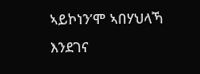ኣይኮነን’ሞ ኣበሃህላኻ እንደገና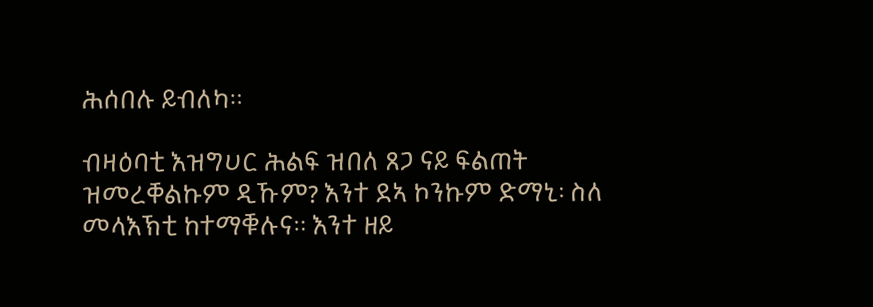ሕሰበሉ ይብለካ።

ብዛዕባቲ እዝግሀር ሕልፍ ዝበለ ጸጋ ናይ ፍልጠት ዝመረቐልኩም ዲኹም? እንተ ደኣ ኮንኩም ድማኒ፡ ስለ መላእኽቲ ከተማቑሉና። እንተ ዘይ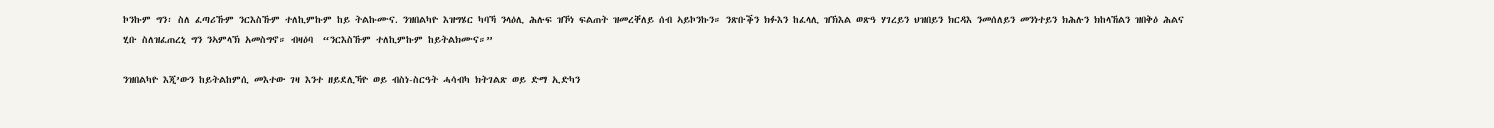ኮንኩም ግን፡ ስለ ፈጣሪኹም ንርእስኹም ተለኪምኩም ከይ ትልኩሙና. ንዝበልካዮ እዝግሄር ካባኻ ንላዕሊ ሕሉፍ ዝኾነ ፍልጠት ዝመረቐለይ ሰብ ኣይኮንኩን። ንጽቡቕን ክፉእን ከፈላሊ ዝኽእል ወጽዓ ሃገረይን ህዝበይን ክርዳእ ንመሰለይን መንነተይን ክሕሉን ክከላኸልን ዝበቅዕ ሕልና ሂቡ ስለዝፈጠረኒ ግን ንኣምላኽ አመስግኖ። ብዛዕባ  “ንርእስኹም ተለኪምኩም ከይትልክሙና።”

ንዝበልካዮ እጂ’ውን ከይትልከምሲ መእተው ገዛ እንተ ዘይደሊኻዮ ወይ ብስነ-ስርዓት ሓሳብካ ክትገልጽ ወይ ድማ ኢድካን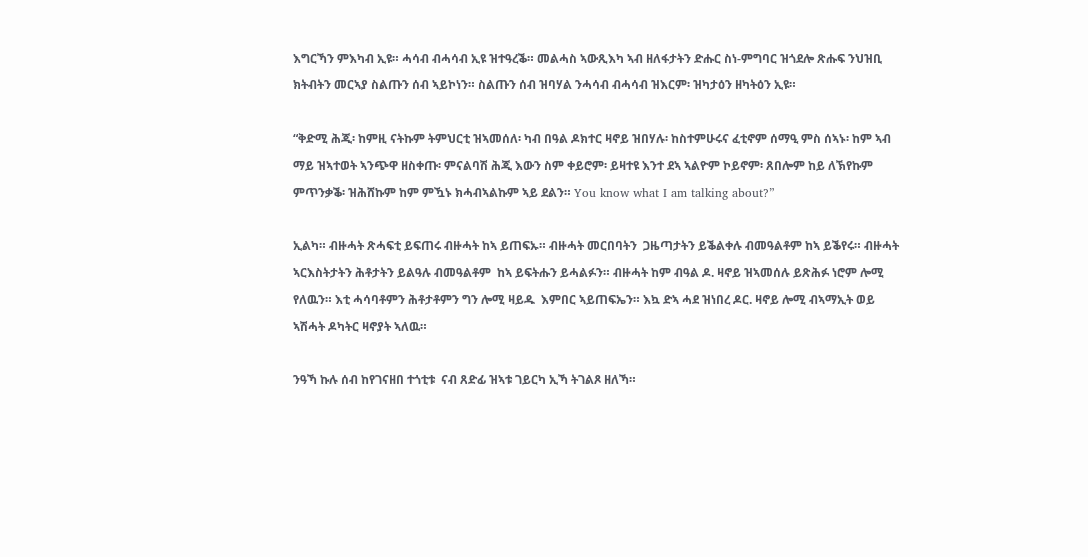እግርኻን ምእካብ ኢዩ። ሓሳብ ብሓሳብ ኢዩ ዝተዓረቕ። መልሓስ ኣውጺእካ ኣብ ዘለፋታትን ድሑር ስነ-ምግባር ዝጎደሎ ጽሑፍ ንህዝቢ ክትብትን መርኣያ ስልጡን ሰብ ኣይኮነን። ስልጡን ሰብ ዝባሃል ንሓሳብ ብሓሳብ ዝእርም፡ ዝካታዕን ዘካትዕን ኢዩ።

“ቅድሚ ሕጂ፡ ከምዚ ናትኩም ትምህርቲ ዝኣመሰለ፡ ካብ በዓል ዶክተር ዛኖይ ዝበሃሉ፡ ከስተምሁሩና ፈቲኖም ሰማዒ ምስ ሰኣኑ፡ ከም ኣብ ማይ ዝኣተወት ኣንጭዋ ዘስቀጡ፡ ምናልባሽ ሕጂ እውን ስም ቀይሮም፡ ይዛተዩ እንተ ደኣ ኣልዮም ኮይኖም፡ ጸበሎም ከይ ለኽየኩም ምጥንቃቕ፡ ዝሕሸኩም ከም ምዃኑ ክሓብኣልኩም ኣይ ደልን። You know what I am talking about?”

ኢልካ። ብዙሓት ጽሓፍቲ ይፍጠሩ ብዙሓት ከኣ ይጠፍኡ። ብዙሓት መርበባትን  ጋዜጣታትን ይቕልቀሉ ብመዓልቶም ከኣ ይቕየሩ። ብዙሓት ኣርእስትታትን ሕቶታትን ይልዓሉ ብመዓልቶም  ከኣ ይፍትሑን ይሓልፉን። ብዙሓት ከም ብዓል ዶ. ዛኖይ ዝኣመሰሉ ይጽሕፉ ነሮም ሎሚ የለዉን። እቲ ሓሳባቶምን ሕቶታቶምን ግን ሎሚ ዛይዱ  እምበር ኣይጠፍኤን። እኳ ድኣ ሓደ ዝነበረ ዶር. ዛኖይ ሎሚ ብኣማኢት ወይ ኣሽሓት ዶካትር ዛኖያት ኣለዉ።

ንዓኻ ኩሉ ሰብ ከየገናዘበ ተጎቲቱ  ናብ ጸድፊ ዝኣቱ ገይርካ ኢኻ ትገልጾ ዘለኻ።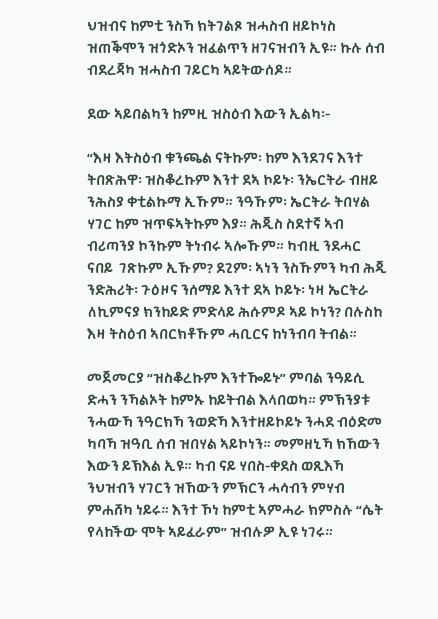ህዝብና ከምቲ ንስኻ ክትገልጾ ዝሓስብ ዘይኮነስ ዝጠቕሞን ዝጎድኦን ዝፈልጥን ዘገናዝብን ኢዩ። ኩሉ ሰብ ብደረጃካ ዝሓስብ ገይርካ ኣይትውሰዶ።

ደው ኣይበልካን ከምዚ ዝስዕብ እውን ኢልካ፡-

“እዛ እትስዕብ ቁንጫል ናትኩም፡ ከም እንደገና እንተ ትበጽሕዋ፡ ዝስቆረኩም እንተ ደኣ ኮይኑ፡ ንኤርትራ ብዘይ ንሕስያ ቀቲልኩማ ኢኹም። ንዓኹም፡ ኤርትራ ትበሃል ሃገር ከም ዝጥፍኣትኩም እያ። ሕጂስ ስደተኛ ኣብ ብሪጣንያ ኮንኩም ትነብሩ ኣሎኹም። ካብዚ ንደሓር ናበይ  ገጽኩም ኢኹም? ደጊም፡ ኣነን ንስኹምን ካብ ሕጂ ንድሕሪት፡ ጉዕዞና ንሰማይ እንተ ደኣ ኮይኑ፡ ነዛ ኤርትራ ለኪምናያ ክንከይድ ምድላይ ሕሱምዶ ኣይ ኮነን? በሉስከ እዛ ትስዕብ ኣበርክቶኹም ሓቢርና ከነንብባ ትብል።

መጀመርያ “ዝስቆረኩም እንተዀይኑ” ምባል ንዓይሲ ድሓን ንኻልኦት ከምኡ ከይትብል እላበወካ። ምኽንያቱ ንሓውኻ ንዓርክኻ ንወድኻ እንተዘይኮይኑ ንሓደ ብዕድመ ካባኻ ዝዓቢ ሰብ ዝበሃል ኣይኮነን። መምዘኒኻ ክኸውን እውን ይኽእል ኢዩ። ካብ ናይ ሃበስ-ቀደስ ወጺእኻ ንህዝብን ሃገርን ዝኸውን ምኽርን ሓሳብን ምሃብ ምሐሸካ ነይሩ። እንተ ኾነ ከምቲ ኣምሓራ ክምስሉ “ሴት የላከችው ሞት ኣይፈራም” ዝብሉዎ ኢዩ ነገሩ።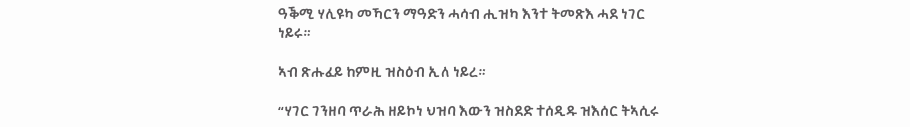ዓቕሚ ሃሊዩካ መኻርን ማዓድን ሓሳብ ሒዝካ እንተ ትመጽእ ሓደ ነገር ነይሩ።

ኣብ ጽሑፈይ ከምዚ ዝስዕብ ኢለ ነይረ።

“ሃገር ገንዘባ ጥራሕ ዘይኮነ ህዝባ እውን ዝስደድ ተሰዲዱ ዝእሰር ትኣሲሩ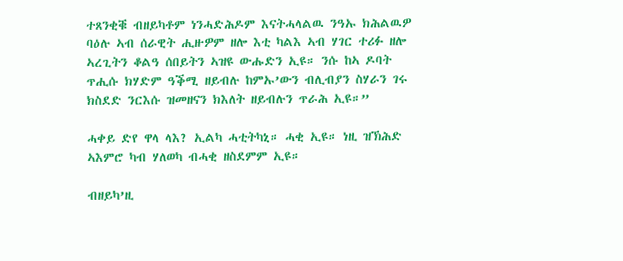ተጸንቂቑ ብዘይካቶም ነንሓድሕዶም እናትሓላልዉ ንዓኡ ክሕልዉዎ ባዕሉ ኣብ ሰራዊት ሒዙዎም ዘሎ እቲ ካልእ ኣብ ሃገር ተሪፉ ዘሎ ኣረጊትን ቆልዓ ሰበይትን ኣዝዩ ውሑድን ኢዩ። ንሱ ከኣ ዶባት ጥሒሱ ክሃድም ዓቕሚ ዘይብሉ ከምኡ’ውን ብሊብያን ስሃራን ገሩ ክስደድ ንርእሱ ዝመዘናን ክእለት ዘይብሉን ጥራሕ ኢዩ።”

ሓቀይ ድየ ዋላ ላእ? ኢልካ ሓቲትካኒ። ሓቂ ኢዩ። ነዚ ዝኽሕድ ኣእምሮ ካብ ሃለወካ ብሓቂ ዘስደምም ኢዩ።

ብዘይካ’ዚ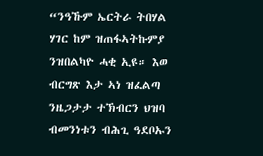“ንዓኹም ኤርትራ ትበሃል ሃገር ከም ዝጠፋኣትኩምያ ንዝበልካዮ ሓቂ ኢዩ። እወ ብርግጽ እታ ኣነ ዝፈልጣ ንዜጋታታ ተኽብርን ህዝባ ብመንነቱን ብሕጊ ዓደቦኡን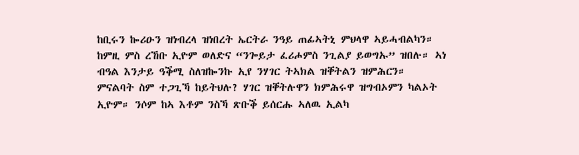ከቢሩን ኰሪዑን ዝነብረላ ዝነበረት ኤርትራ ንዓይ ጠፊኣትኒ ምህላዋ ኣይሓብልካን። ከምዚ ምስ ረኸቡ ኢዮም ወለድና “ንጐይታ ፈሪሖምስ ንጊልያ ይወግኡ” ዝበሉ። ኣነ ብዓል እንታይ ዓቕሚ ስለዝኰንኩ ኢየ ንሃገር ትኣክል ዝቐትልን ዝምሕርን። ምናልባት ስም ተጋጊኻ ከይትህሉ? ሃገር ዝቐትሉዋን ክምሕሩዋ ዝግብኦምን ካልኦት ኢዮም። ንሶም ከኣ እቶም ንስኻ ጽቡቕ ይሰርሑ ኣለዉ ኢልካ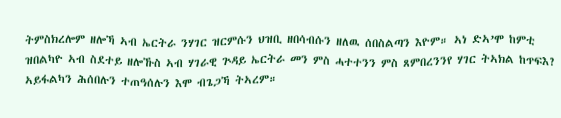ትምስክረሎም ዘሎኻ ኣብ ኤርትራ ንሃገር ዝርምሱን ህዝቢ ዘበሳብሱን ዘለዉ ሰበስልጣን እዮም። ኣነ ድኣ’ሞ ከምቲ ዝበልካዮ ኣብ ስደተይ ዘሎኹስ ኣብ ሃገራዊ ጕዳይ ኤርትራ መን ምስ ሓተተንን ምስ ጸምበረንንየ ሃገር ትኣክል ከጥፍእ? ኣይፋልካን ሕሰበሉን ተጠዓሰሉን እሞ ብጌጋኻ ትኣረም።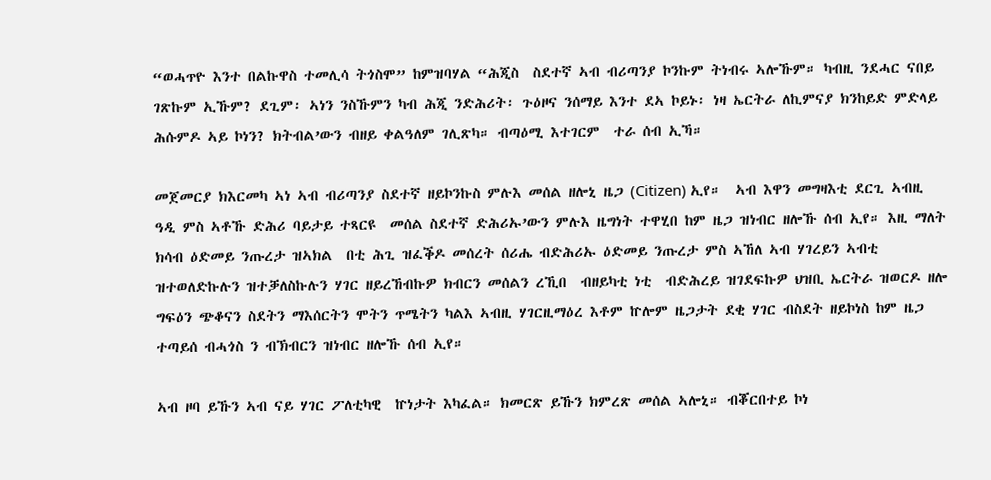“ወሓጥዮ እንተ በልኩዋስ ተመሊሳ ትጎስሞ” ከምዝባሃል “ሕጂስ  ስደተኛ ኣብ ብሪጣንያ ኮንኩም ትነብሩ ኣሎኹም። ካብዚ ንደሓር ናበይ ገጽኩም ኢኹም? ደጊም፡ ኣነን ንስኹምን ካብ ሕጂ ንድሕሪት፡ ጉዕዞና ንሰማይ እንተ ደኣ ኮይኑ፡ ነዛ ኤርትራ ለኪምናያ ክንከይድ ምድላይ ሕሱምዶ ኣይ ኮነን? ክትብል’ውን ብዘይ ቀልዓለም ገሊጽካ። ብጣዕሚ እተገርም  ተራ ሰብ ኢኻ።

መጀመርያ ክእርመካ ኣነ ኣብ ብሪጣንያ ስደተኛ ዘይኮንኩስ ምሉእ መሰል ዘሎኒ ዜጋ (Citizen) ኢየ።  ኣብ እዋን መግዛእቲ ደርጊ ኣብዚ ዓዲ ምስ ኣቶኹ ድሕሪ ባይታይ ተጻርዩ  መሰል ስደተኛ ድሕሪኡ’ውን ምሉእ ዜግነት ተዋሂበ ከም ዜጋ ዝነብር ዘሎኹ ሰብ ኢየ። እዚ ማለት   ክሳብ ዕድመይ ንጡረታ ዝኣክል  በቲ ሕጊ ዝፈቕዶ መሰረት ሰሪሔ ብድሕሪኡ ዕድመይ ንጡረታ ምስ ኣኸለ ኣብ ሃገረይን ኣብቲ ዝተወለድኩሉን ዝተቓለስኩሉን ሃገር ዘይረኸብኩዎ ክብርን መሰልን ረኺበ  ብዘይካቲ ነቲ  ብድሕረይ ዝገደፍኩዎ ህዝቢ ኤርትራ ዝወርዶ ዘሎ ግፍዕን ጭቆናን ስደትን ማእሰርትን ሞትን ጥሜትን ካልእ ኣብዚ ሃገርዚማዕረ እቶም ኵሎም ዜጋታት ደቂ ሃገር ብስደት ዘይኮነስ ከም ዜጋ ተጣይሰ ብሓጎስ ን ብኽብርን ዝነብር ዘሎኹ ሰብ ኢየ።

ኣብ ዞባ ይኹን ኣብ ናይ ሃገር ፖለቲካዊ  ኵነታት እካፈል። ክመርጽ ይኹን ክምረጽ መሰል ኣሎኒ። ብቖርበተይ ኮነ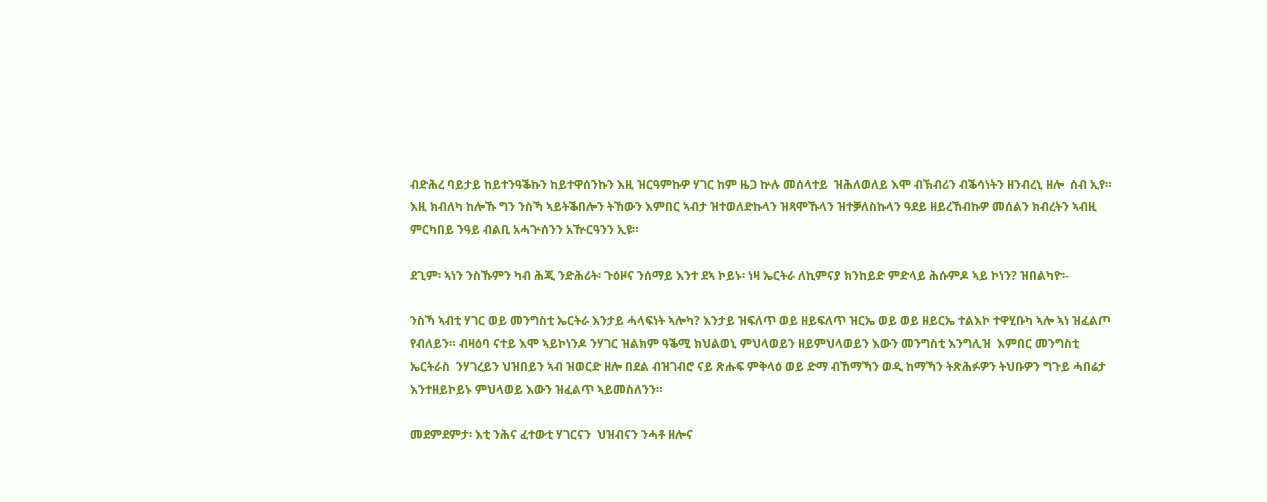ብድሕረ ባይታይ ከይተንዓቕኩን ከይተዋሰንኩን እዚ ዝርዓምኩዎ ሃገር ከም ዜጋ ኵሉ መሰላተይ  ዝሕለወለይ እሞ ብኽብሪን ብቕሳነትን ዘንብረኒ ዘሎ  ሰብ ኢየ።  እዚ ክብለካ ከሎኹ ግን ንስኻ ኣይትቕበሎን ትኸውን እምበር ኣብታ ዝተወለድኩላን ዝጻሞኹላን ዝተቓለስኩላን ዓደይ ዘይረኸብኩዎ መሰልን ክብረትን ኣብዚ ምርካበይ ንዓይ ብልቢ አሓጕሰንን አዅርዓንን ኢዩ።

ደጊም፡ ኣነን ንስኹምን ካብ ሕጂ ንድሕሪት፡ ጉዕዞና ንሰማይ እንተ ደኣ ኮይኑ፡ ነዛ ኤርትራ ለኪምናያ ክንከይድ ምድላይ ሕሱምዶ ኣይ ኮነን? ዝበልካዮ፡-

ንስኻ ኣብቲ ሃገር ወይ መንግስቲ ኤርትራ እንታይ ሓላፍነት ኣሎካ? እንታይ ዝፍለጥ ወይ ዘይፍለጥ ዝርኤ ወይ ወይ ዘይርኤ ተልእኮ ተዋሂቡካ ኣሎ ኣነ ዝፈልጦ የብለይን። ብዛዕባ ናተይ እሞ ኣይኮነንዶ ንሃገር ዝልክም ዓቕሚ ክህልወኒ ምህላወይን ዘይምህላወይን እውን መንግስቲ እንግሊዝ  እምበር መንግስቲ ኤርትራስ  ንሃገረይን ህዝበይን ኣብ ዝወርድ ዘሎ በደል ብዝገብሮ ናይ ጽሑፍ ምቅላዕ ወይ ድማ ብኸማኻን ወዲ ከማኻን ትጽሕፉዎን ትህቡዎን ግጉይ ሓበሬታ እንተዘይኮይኑ ምህላወይ እውን ዝፈልጥ ኣይመስለንን።

መደምደምታ፡ እቲ ንሕና ፈተውቲ ሃገርናን  ህዝብናን ንሓቶ ዘሎና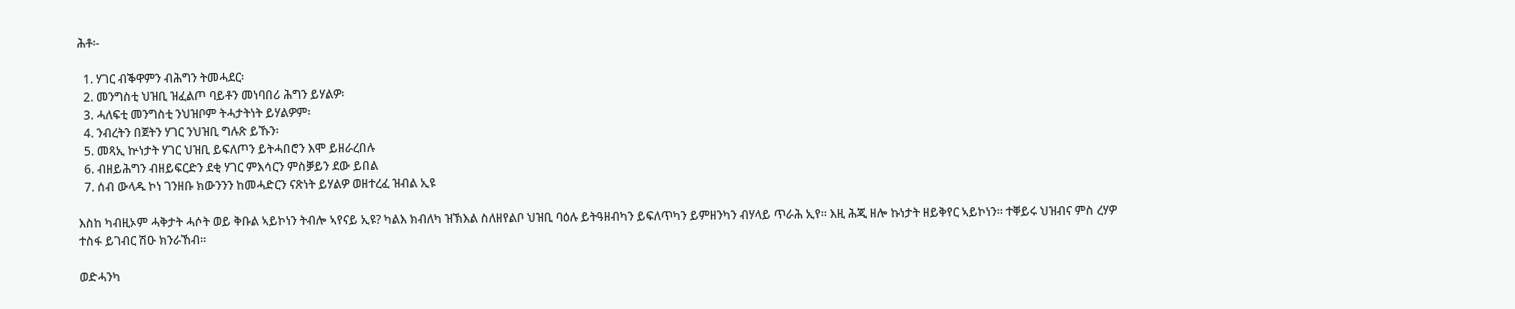ሕቶ፡-

  1. ሃገር ብቕዋምን ብሕግን ትመሓደር፡
  2. መንግስቲ ህዝቢ ዝፈልጦ ባይቶን መነባበሪ ሕግን ይሃልዎ፡
  3. ሓለፍቲ መንግስቲ ንህዝቦም ትሓታትነት ይሃልዎም፡
  4. ንብረትን በጀትን ሃገር ንህዝቢ ግሉጽ ይኹን፡
  5. መጻኢ ኵነታት ሃገር ህዝቢ ይፍለጦን ይትሓበሮን እሞ ይዘራረበሉ
  6. ብዘይሕግን ብዘይፍርድን ደቂ ሃገር ምእሳርን ምስቓይን ደው ይበል
  7. ሰብ ውላዱ ኮነ ገንዘቡ ክውንንን ከመሓድርን ናጽነት ይሃልዎ ወዘተረፈ ዝብል ኢዩ

እስከ ካብዚኦም ሓቅታት ሓሶት ወይ ቅቡል ኣይኮነን ትብሎ ኣየናይ ኢዩ? ካልእ ክብለካ ዝኽእል ስለዘየልቦ ህዝቢ ባዕሉ ይትዓዘብካን ይፍለጥካን ይምዘንካን ብሃላይ ጥራሕ ኢየ። እዚ ሕጂ ዘሎ ኩነታት ዘይቅየር ኣይኮነን። ተቐይሩ ህዝብና ምስ ረሃዎ ተስፋ ይገብር ሽዑ ክንራኸብ።

ወድሓንካ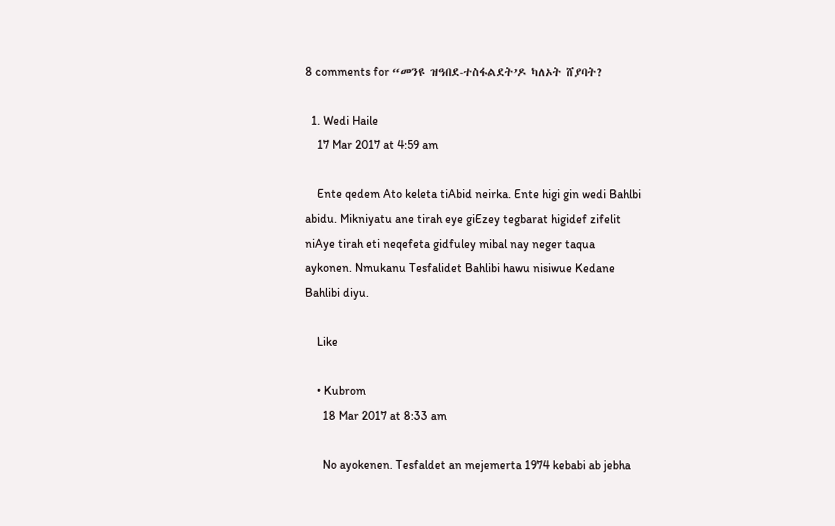8 comments for “መንዩ ዝዓበደ-ተስፋልደት’ዶ ካለኦት ሸያባት?

  1. Wedi Haile
    17 Mar 2017 at 4:59 am

    Ente qedem Ato keleta tiAbid neirka. Ente higi gin wedi Bahlbi abidu. Mikniyatu ane tirah eye giEzey tegbarat higidef zifelit niAye tirah eti neqefeta gidfuley mibal nay neger taqua aykonen. Nmukanu Tesfalidet Bahlibi hawu nisiwue Kedane Bahlibi diyu.

    Like

    • Kubrom
      18 Mar 2017 at 8:33 am

      No ayokenen. Tesfaldet an mejemerta 1974 kebabi ab jebha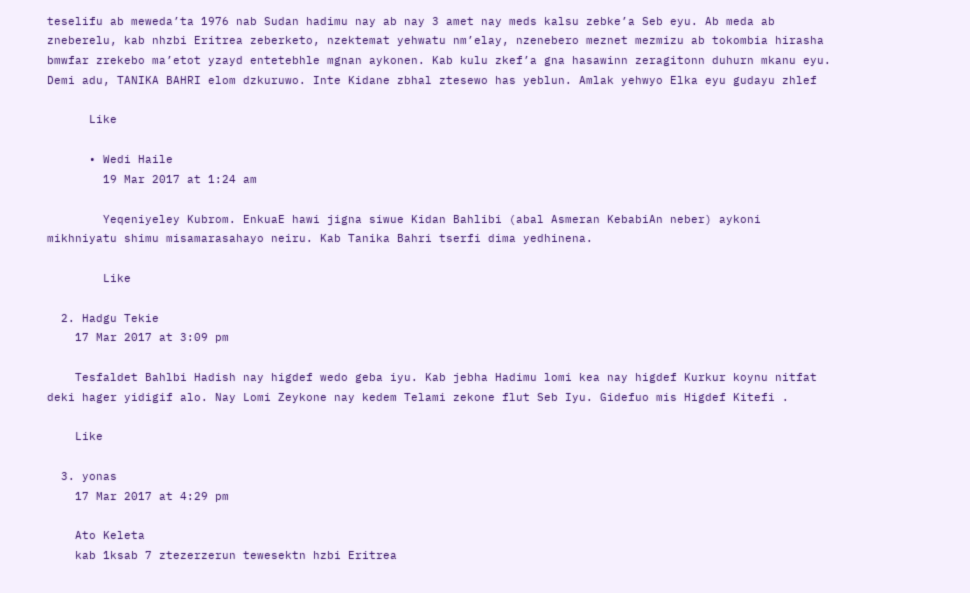teselifu ab meweda’ta 1976 nab Sudan hadimu nay ab nay 3 amet nay meds kalsu zebke’a Seb eyu. Ab meda ab zneberelu, kab nhzbi Eritrea zeberketo, nzektemat yehwatu nm’elay, nzenebero meznet mezmizu ab tokombia hirasha bmwfar zrekebo ma’etot yzayd entetebhle mgnan aykonen. Kab kulu zkef’a gna hasawinn zeragitonn duhurn mkanu eyu. Demi adu, TANIKA BAHRI elom dzkuruwo. Inte Kidane zbhal ztesewo has yeblun. Amlak yehwyo Elka eyu gudayu zhlef

      Like

      • Wedi Haile
        19 Mar 2017 at 1:24 am

        Yeqeniyeley Kubrom. EnkuaE hawi jigna siwue Kidan Bahlibi (abal Asmeran KebabiAn neber) aykoni mikhniyatu shimu misamarasahayo neiru. Kab Tanika Bahri tserfi dima yedhinena.

        Like

  2. Hadgu Tekie
    17 Mar 2017 at 3:09 pm

    Tesfaldet Bahlbi Hadish nay higdef wedo geba iyu. Kab jebha Hadimu lomi kea nay higdef Kurkur koynu nitfat deki hager yidigif alo. Nay Lomi Zeykone nay kedem Telami zekone flut Seb Iyu. Gidefuo mis Higdef Kitefi .

    Like

  3. yonas
    17 Mar 2017 at 4:29 pm

    Ato Keleta
    kab 1ksab 7 ztezerzerun tewesektn hzbi Eritrea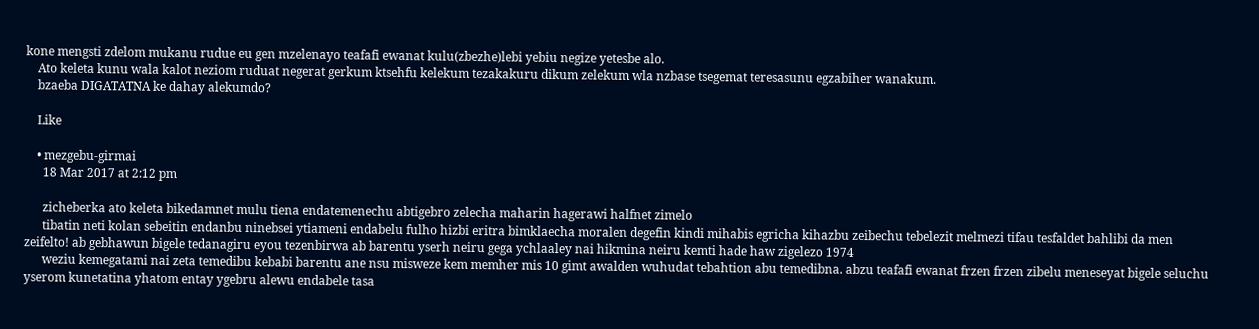kone mengsti zdelom mukanu rudue eu gen mzelenayo teafafi ewanat kulu(zbezhe)lebi yebiu negize yetesbe alo.
    Ato keleta kunu wala kalot neziom ruduat negerat gerkum ktsehfu kelekum tezakakuru dikum zelekum wla nzbase tsegemat teresasunu egzabiher wanakum.
    bzaeba DIGATATNA ke dahay alekumdo?

    Like

    • mezgebu-girmai
      18 Mar 2017 at 2:12 pm

      zicheberka ato keleta bikedamnet mulu tiena endatemenechu abtigebro zelecha maharin hagerawi halfnet zimelo
      tibatin neti kolan sebeitin endanbu ninebsei ytiameni endabelu fulho hizbi eritra bimklaecha moralen degefin kindi mihabis egricha kihazbu zeibechu tebelezit melmezi tifau tesfaldet bahlibi da men zeifelto! ab gebhawun bigele tedanagiru eyou tezenbirwa ab barentu yserh neiru gega ychlaaley nai hikmina neiru kemti hade haw zigelezo 1974
      weziu kemegatami nai zeta temedibu kebabi barentu ane nsu misweze kem memher mis 10 gimt awalden wuhudat tebahtion abu temedibna. abzu teafafi ewanat frzen frzen zibelu meneseyat bigele seluchu yserom kunetatina yhatom entay ygebru alewu endabele tasa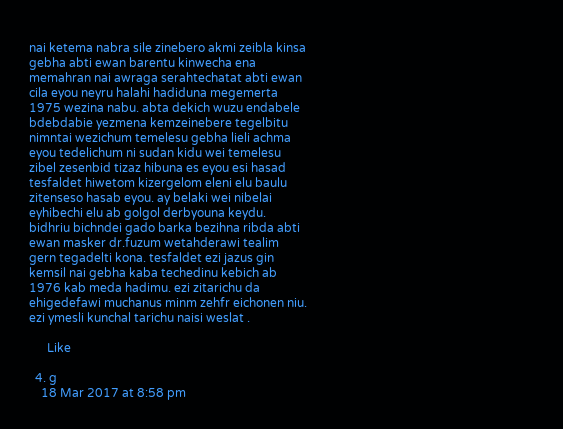nai ketema nabra sile zinebero akmi zeibla kinsa gebha abti ewan barentu kinwecha ena memahran nai awraga serahtechatat abti ewan cila eyou neyru halahi hadiduna megemerta 1975 wezina nabu. abta dekich wuzu endabele bdebdabie yezmena kemzeinebere tegelbitu nimntai wezichum temelesu gebha lieli achma eyou tedelichum ni sudan kidu wei temelesu zibel zesenbid tizaz hibuna es eyou esi hasad tesfaldet hiwetom kizergelom eleni elu baulu zitenseso hasab eyou. ay belaki wei nibelai eyhibechi elu ab golgol derbyouna keydu. bidhriu bichndei gado barka bezihna ribda abti ewan masker dr.fuzum wetahderawi tealim gern tegadelti kona. tesfaldet ezi jazus gin kemsil nai gebha kaba techedinu kebich ab 1976 kab meda hadimu. ezi zitarichu da ehigedefawi muchanus minm zehfr eichonen niu. ezi ymesli kunchal tarichu naisi weslat .

      Like

  4. g
    18 Mar 2017 at 8:58 pm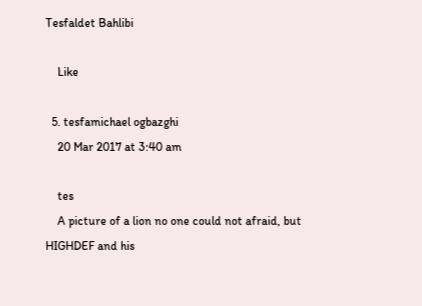Tesfaldet Bahlibi

    Like

  5. tesfamichael ogbazghi
    20 Mar 2017 at 3:40 am

    tes
    A picture of a lion no one could not afraid, but HIGHDEF and his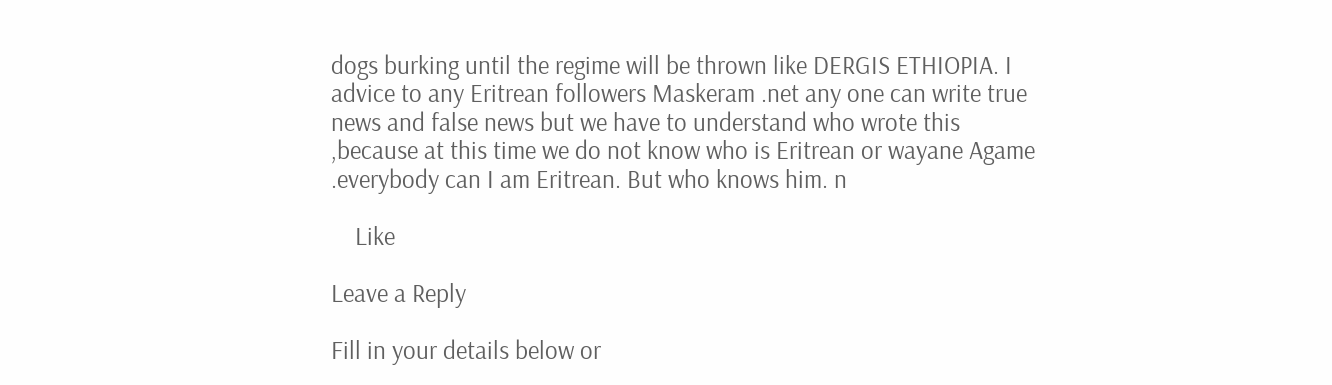dogs burking until the regime will be thrown like DERGIS ETHIOPIA. I advice to any Eritrean followers Maskeram .net any one can write true news and false news but we have to understand who wrote this ,because at this time we do not know who is Eritrean or wayane Agame .everybody can I am Eritrean. But who knows him. n

    Like

Leave a Reply

Fill in your details below or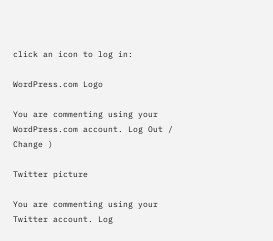click an icon to log in:

WordPress.com Logo

You are commenting using your WordPress.com account. Log Out / Change )

Twitter picture

You are commenting using your Twitter account. Log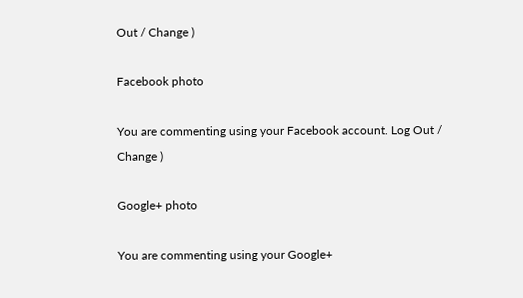Out / Change )

Facebook photo

You are commenting using your Facebook account. Log Out / Change )

Google+ photo

You are commenting using your Google+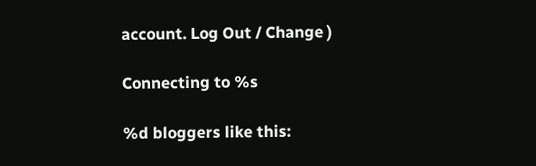account. Log Out / Change )

Connecting to %s

%d bloggers like this: